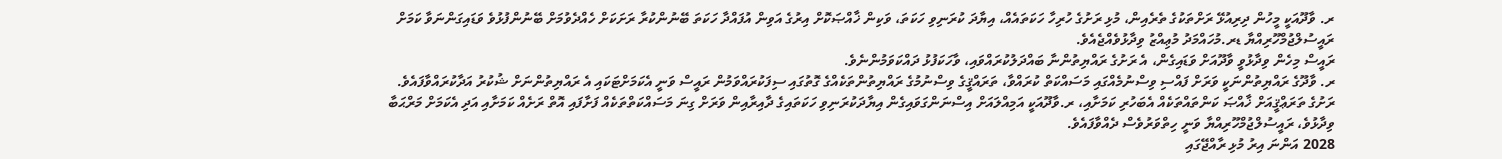ރ. ވާދޫއަކީ މީހުން ދިރިއުޅޭ ރަށްތަކުގެ ތެރެއިން، މުޅި ރަށުގެ ހުރިހާ ހަކަތައެއް، އިޔާދަ ކުރަނިވި ހަކަތަ، ވަކިން ޚާއްޞަކޮށް އިރުގެ އަވިން އުފައްދާ ހަކަތަ ބޭނުންކުރާ ރަށަކަށް ހެއްދެވުމަށް ބޭނުންފުޅުވެ ވަޑައިގަންނަވާ ކަމަށް ރައީސުލްޖުމްހޫރިއްޔާ ޑރ.މުހައްމަދު މުޢިއްޒު ވިދާޅުވެއްޖެއެވެ.
ރައީސް މިހެން ވިދާޅުވީ ވާދޫއަށް ވަޑައިގެން، އެ ރަށުގެ ރައްޔިތުންނާ ބައްދަލުކުރައްވައި، ވާހަކަފުޅު ދައްކަވަމުންނެވެ.
ރ. ވާދޫގެ ރައްޔިތުންނަކީ ވަރަށް ފައްސި ވިސްނުމެއްގައި މަސައްކަތް ކުރައްވާ، ތަރައްޤީގެ ވިސްނުމުގެ ރައްޔިތުންތަކެއްގެ ގޮތުގައި ސިފަކުރައްވަމުން ރައީސް ވަނީ އެކަމަށްޓަކައި އެ ރައްޔިތުންނަށް ޝުކުރު އަދާކުރައްވާފައެވެ.
ރަށުގެ ތަރަޢްޤީއަށް ޚާއްޞަ ކަންތައްތަކެއް އެބަހުރި ކަމަށާއި، ރ.ވާދޫއަކީ އަމިއްލައަށް އިސްނަންގަވައިގެން އިޔާދަކުރަނިވި ހަކަތައިގެ ދާއިރާއިން ވަރަށް ގިނަ މަސައްކަތްތަކެއް ފަށާފައި އޮތް ރަށެއް ކަމަށާއި އަދި އެކަމަށް މަރްޙަބާ ވިދާޅުވެ، ރައީސުލްޖުމްހޫރިއްޔާ ވަނީ ހިތްވަރުވެސް ދެއްވާފައެވެ.
2028 އަންނަ އިރު މުޅި ރާއްޖޭގައި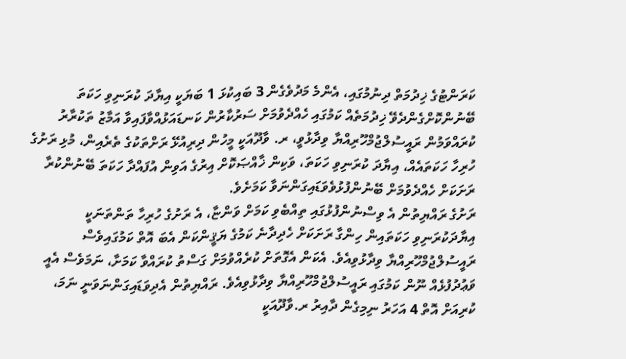ކަރަންޓުގެ ޚިދުމަތް ދިނުމުގައި، އެންމެ މަދުވެގެން 3 ބައިކުޅަ 1 ބަޔަކީ އިޔާދަ ކުރަނިވި ހަކަތަ ބޭނުންކޮށްގެންދެވޭ ޚިދުމަތެއް ކަމުގައި ހެއްދެވުމަށް ސަރުކާރުން ކަނޑައަޅުއްވާފައިވާ އަމާޒު ތަކުރާރު ކުރައްވަމުން ރައީސުލްޖުމްހޫރިއްޔާ ވިދާޅުވީ، ރ. ވާދޫއަކީ މީހުން ދިރިއުޅޭ ރަށްތަކުގެ ތެރެއިން، މުޅި ރަށުގެ ހުރިހާ ހަކަތައެއް، އިޔާދަ ކުރަނިވި ހަކަތަ، ވަކިން ޚާއްޞަކޮށް އިރުގެ އަވިން އުފައްދާ ހަކަތަ ބޭނުންކުރާ ރަށަކަށް ހެއްދެވުމަށް ބޭނުންފުޅުވެވަޑައިގަންނަވާ ކަމަށެވެ.
ރަށުގެ ރައްޔިތުން އެ ވިސްނުންފުޅުގައި ތިއްބެވި ކަމަށް ވަންޏާ، އެ ރަށުގެ ހުރިހާ ތަންތަނަކީ އިޔާދަކުރަނިވި ހަކަތައިން ހިންގާ ރަށަކަށް ހެދިދާނެ ކަމުގެ ޔަޤީންކަން އެބަ އޮތް ކަމުގައިވެސް ރައީސުލްޖުމްހޫރިއްޔާ ވިދާޅުވިއެވެ. އެކަން އެގޮތަށް ކުރެއްވުމަށް ގަސްތު ކުރައްވާ ކަމަށާ، ނަމަވެސް އެއީ ވަޢުދުފުޅެއް ނޫން ކަމުގައި ރައީސުލްޖުމްހޫރިއްޔާ ވިދާޅުވިއެވެ. ރައްޔިތުން އެދިވަޑައިގަންނަވަނީ ނަމަ، ކުރިއަށް އޮތް 4 އަހަރު ނިމިގެން ދާއިރު ރ.ވާދޫއަކީ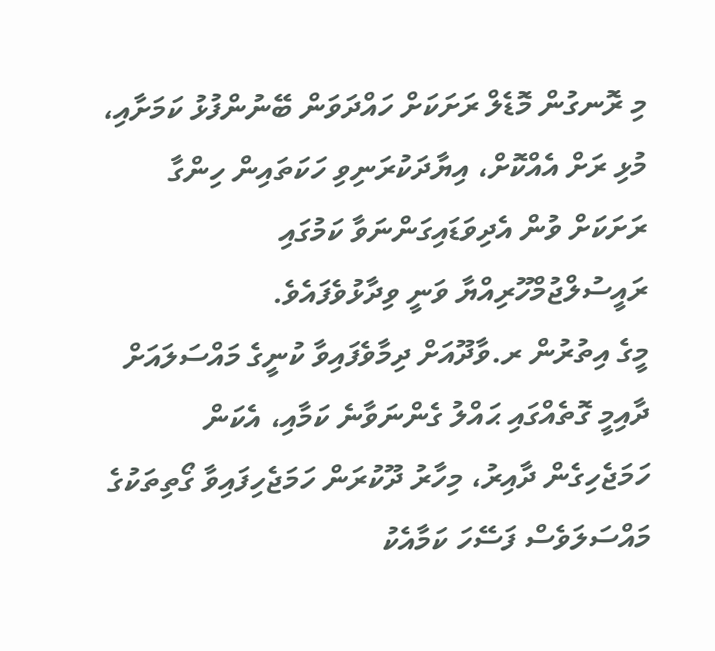މި ރޮނގުން މޮޑެލް ރަށަކަށް ހައްދަވަން ބޭނުންފުޅު ކަމަށާއި، މުޅި ރަށް އެއްކޮށް، އިޔާދަކުރަނިވި ހަކަތައިން ހިންގާ ރަށަކަށް ވުން އެދިވަޑައިގަންނަވާ ކަމުގައި ރައީސުލްޖުމްހޫރިއްޔާ ވަނީ ވިދާޅުވެފައެވެ.
މީގެ އިތުރުން ރ.ވާދޫއަށް ދިމާވެފައިވާ ކުނީގެ މައްސަލައަށް ދާއިމީ ގޮތެއްގައި ޙައްލު ގެންނަވާނެ ކަމާއި، އެކަން ހަމަޖެހިގެން ދާއިރު، މިހާރު ދޫކުރަން ހަމަޖެހިފައިވާ ގޯތިތަކުގެ މައްސަލަވެސް ފަސޭހަ ކަމާއެކު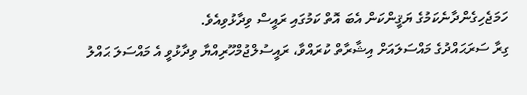ހަމަޖެހިގެންދާނެކަމުގެ ޔަޤީންކަން އެބަ އޮތް ކަމުގައި ރައީސް ވިދާޅުވިއެވެ.
ގިރާ ސަރަޙައްދުގެ މައްސަލައަށް އިޝާރާތް ކުރައްވާ، ރައީސުލްޖުމްހޫރިއްޔާ ވިދާޅުވީ އެ މައްސަލަ ޙައްލު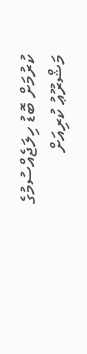ކުރުމަށް ބޮޑު ހިލަޖެއްސުމުގެ މަޝްރޫޢު ކުރިއަށް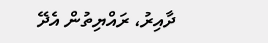ދާއިރު، ރައްޔިތުން އެދޭ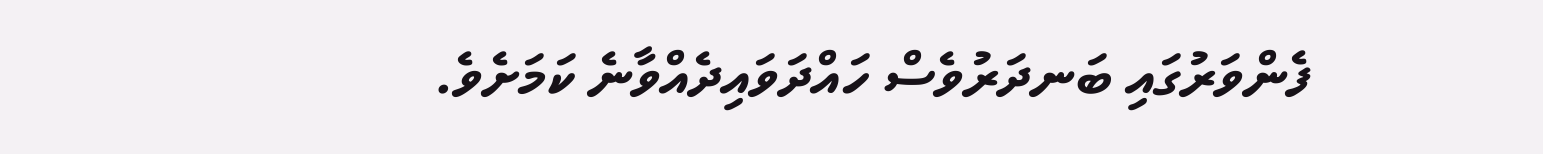ފެންވަރުގައި ބަނދަރުވެސް ހައްދަވައިދެއްވާނެ ކަމަށެވެ.